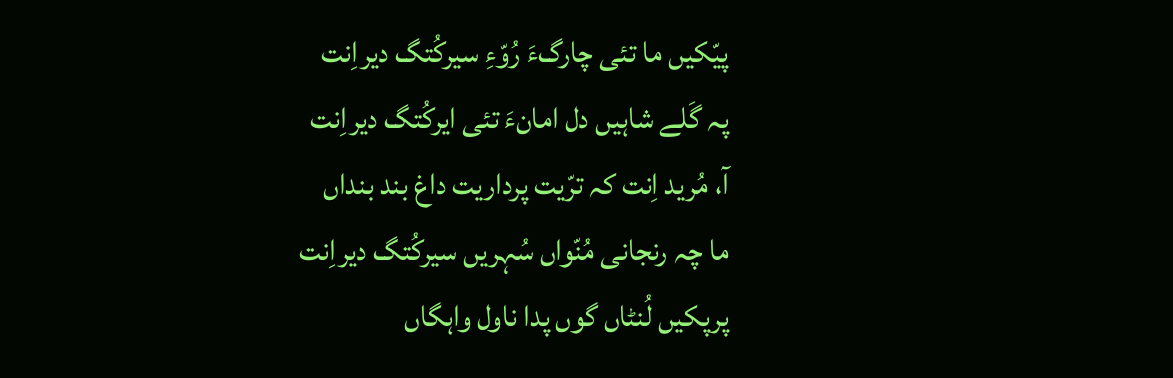پیّکیں ما تئی چارگءَ رُوّءِ سیرکُتگ دیراِنت
پہ گَلے شاہیں دل امانءَ تئی ایرکُتگ دیراِنت
آ، مُرید اِنت کہ ترّیت پرداریت داغ بند بنداں
ما چہ رنجانی مُنّواں سُہریں سیرکُتگ دیراِنت
پرپکیں لُنٹاں گوں پدا ناول واہگاں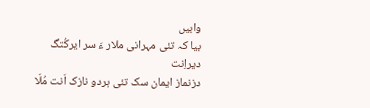وابیں
بیا کہ تئی مہرانی ملار ءَ سر ایرکُتگ دیراِنت
دزنماز ایمان سک تئی ہردو نازک اَنت مُلّا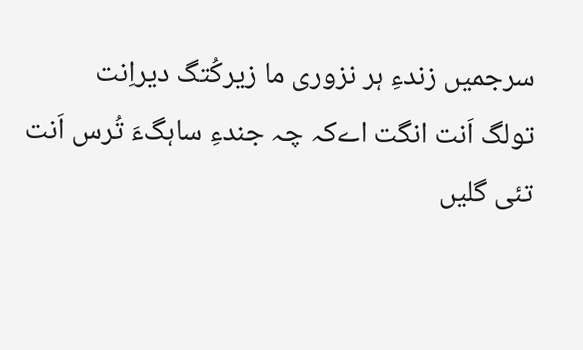سرجمیں زندءِ ہر نزوری ما زیرکُتگ دیراِنت
تولگ اَنت انگت اےکہ چہ جندءِ ساہگءَ تُرس اَنت
تئی گلیں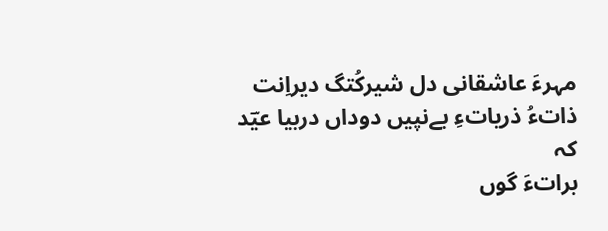مہرءَ عاشقانی دل شیرکُتگ دیراِنت
ذاتءُ ذریاتءِ بےنپیں دوداں دربیا عیؔد کہ
براتءَ گوں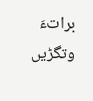براتءَ وتگڑیں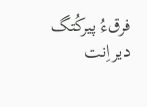فرقءُ پیرکُتگ دیراِنت